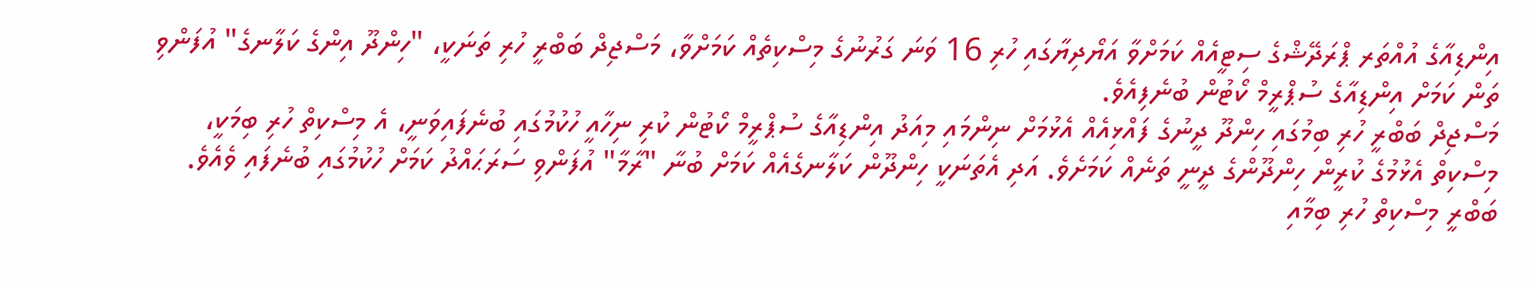އިންޑިއާގެ އުއްތަރ ޕްރަދޭޝްގެ ސިޓީއެއް ކަމަށްވާ އަޔޯދިޔާގައި ހުރި 16 ވަނަ ގަރުނުގެ މިސްކިތެއް ކަމަށްވާ، މަސްޖިދް ބަބްރީ ހުރި ތަނަކީ، "ހިންދޫ އިންގެ ކަލާނގެ" އުފަންވި ތަން ކަމަށް އިންޑިއާގެ ސުޕްރީމް ކޯޓުން ބުނެފިއެވެ.
މަސްޖިދް ބަބްރީ ހުރި ބިމުގައި ހިންދޫ ދީނުގެ ފައްޅިއެއް އެޅުމަށް ނިންމައި މިއަދު އިންޑިއާގެ ސުޕްރީމް ކޯޓުން ކުރި ނިހާއީ ހުކުމުގައި ބުނެފައިވަނީ، އެ މިސްކިތް ހުރި ބިމަކީ، މިސްކިތް އެޅުމުގެ ކުރީން ހިންދޫންގެ ދީނީ ތަނެއް ކަމަށެވެ. އަދި އެތަނަކީ ހިންދޫން ކަލާނގެއެއް ކަމަށް ބުނާ "ރާމާ" އުފަންވި ސަރަޙައްދު ކަމަށް ހުކުމުގައި ބުނެފައި ވެއެވެ.
ބަބްރީ މިސްކިތް ހުރި ބިމާއި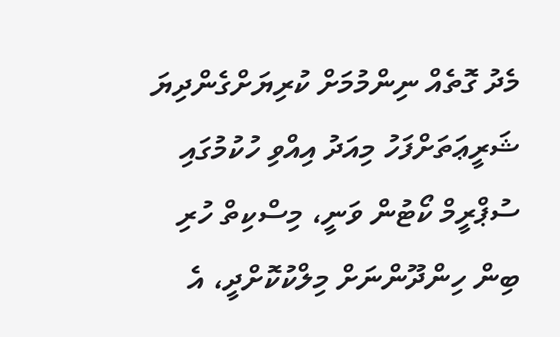މެދު ގޮތެއް ނިންމުމަށް ކުރިޔަށްގެންދިޔަ ޝަރީޢަތަށްފަހު މިއަދު އިއްވި ހުކުމުގައި ސުޕްރީމް ކޯޓުން ވަނީ، މިސްކިތް ހުރި ބިން ހިންދޫންނަށް މިލްކުކޮށްދީ، އެ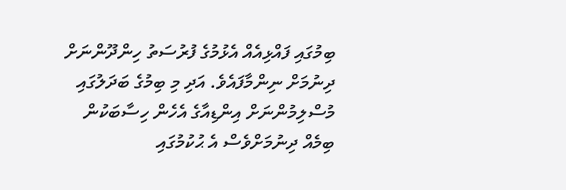ބިމުގައި ފައްޅިއެއް އެޅުމުގެ ފުރުސަތު ހިންދޫންނަށް ދިނުމަށް ނިންމާފައެވެ. އަދި މި ބިމުގެ ބަދަލުގައި މުސްލިމުންނަށް އިންޑިއާގެ އެހެން ހިސާބަކުން ބިމެއް ދިނުމަށްވެސް އެ ޙުކުމުގައި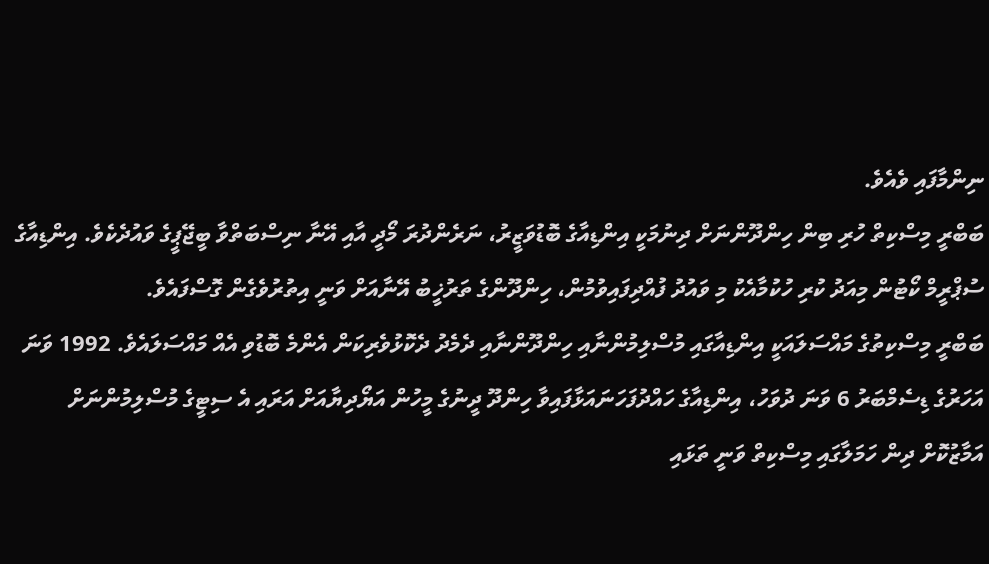ނިންމާފައި ވެއެވެ.
ބަބްރީ މިސްކިތް ހުރި ބިން ހިންދޫންނަށް ދިނުމަކީ އިންޑިއާގެ ބޮޑުވަޒީރު، ނަރެންދުރަ މޯދީ އާއި އޭނާ ނިސްބަތްވާ ބީޖޭޕީގެ ވައުދެކެވެ. އިންޑިއާގެ ސުޕްރީމް ކޯޓުން މިއަދު ކުރި ހުކުމާއެކު މި ވައުދު ފުއްދިފައިވުމުން، ހިންދޫންގެ ތަރުޚީބު އޭނާއަށް ވަނީ އިތުރުވެގެން ގޮސްފައެވެ.
ބަބްރީ މިސްކިތުގެ މައްސަލައަކީ އިންޑިއާގައި މުސްލިމުންނާއި ހިންދޫންނާއި ދެމެދު ދެކޮޅުވެރިކަން އެންމެ ބޮޑުވި އެއް މައްސަލައެވެ. 1992 ވަނަ އަހަރުގެ ޑިސެމްބަރު 6 ވަނަ ދުވަހު، އިންޑިއާގެ ހައްދުފަހަނައަޅާފައިވާ ހިންދޫ ދީނުގެ މީހުން އަޔޯދިޔާއަށް އަރައި އެ ސިޓީގެ މުސްލިމުންނަށް އަމާޒުކޮށް ދިން ހަމަލާގައި މިސްކިތް ވަނީ ތަޅައި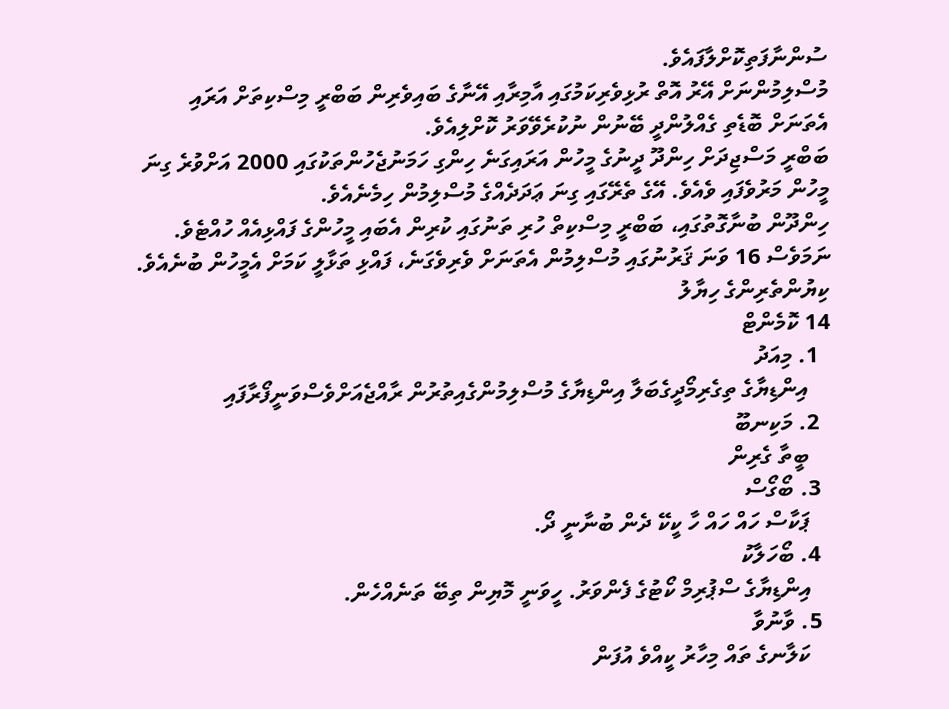ސުންނާފަތިކޮށްލާފައެވެ.
މުސްލިމުންނަށް އޭރު އޮތް ރުޅިވެރިކަމުގައި އާމިރާއި އޭނާގެ ބައިވެރިން ބަބްރީ މިސްކިތަށް އަރައި އެތަނަށް ބޮޑެތި ގެއްލުންދީ ބޭނުން ނުކުރެވޭވަރު ކޮށްލިއެވެ.
ބަބްރީ މަސްޖިދަށް ހިންދޫ ދީނުގެ މީހުން އަރައިގަނެ ހިންގި ހަމަނުޖެހުންތަކުގައި 2000 އަށްވުރެ ގިނަ މީހުން މަރުވެފައި ވެއެވެ. އޭގެ ތެރޭގައި ގިނަ ޢަދަދެއްގެ މުސްލިމުން ހިމެނެއެވެ.
ހިންދޫން ބުނާގޮތުގައި، ބަބްރީ މިސްކިތް ހުރި ތަނުގައި ކުރިން އެބައި މީހުންގެ ފައްޅިއެއް ހުއްޓެވެ. ނަމަވެސް 16 ވަނަ ޤަރުނުގައި މުސްލިމުން އެތަނަށް ވެރިވެގަނެ، ފައްޅި ތަޅާލީ ކަމަށް އެމީހުން ބުނެއެވެ.
ކިޔުންތެރިންގެ ހިޔާލު
14 ކޮމެންޓް
  1. މިއަދު
    އިންޑިޔާގެ ތިގެރިމޯދީގެބަލާ އިންޑިޔާގެ މުސްލިމުންގެއިތުރުން ރާއްޖެއަށްވެސްވަނީފޯރާފައި
  2. މަކިނބޫ
    ބީތާ ގެރިން
  3. ބޯގޯސް
    ޕަކާސް ހައް ހައް ހާ ކީކޭ ދެން ބުނާނީ ދޯ.
  4. ބޯހަލާކު
    އިންޑިޔާގެ ސްޕުރިމް ކޯޓުގެ ފެންވަރު. ހީވަނީ މޮޔިން ތިބޭ ތަނެއްހެން.
  5. ވާނުވާ
    ކަލާނގެ ތައް މިހާރު ކީއްވެ އުފަން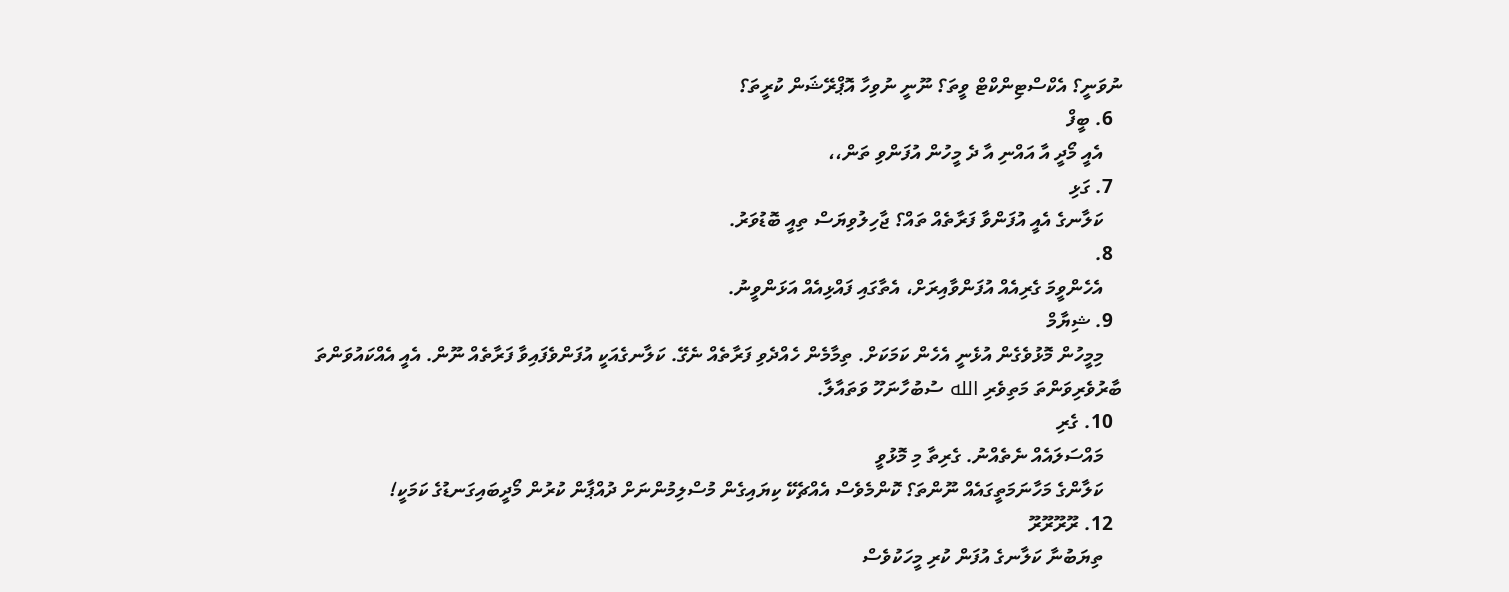ނުވަނީ؟ އެކްސްޓިންކްޓް ވީތަ؟ ނޫނީ ނުވިހާ އޮޕްރޭޝަން ކުރީތަ؟
  6. ބީފް
    އެއީ މޯދީ އާ އައްނި އާ ދެ މީހުން އުފަންވި ތަން،،
  7. ގަޅި
    ކަލާނގެ އެއީ އުފަންވާ ފަރާތެއް ތައް؟ ޖާހިލުވިޔަސް ތިއީ ބޮޑުވަރު.
  8.
    އެހެންވީމަ ގެރިއެއް އުފަންވާއިރަށް، އެތާގައި ފައްޅިއެއް އަޅަންވީނު.
  9. ޝިޔާމް
    މިމީހުން މޮޅުވެގެން އުޅެނީ އެހެން ކަމަކަށް. ތިމާމެން ހެއްދެވި ފަރާތެއް ނެގޭ. ކަލާނގެއަކީ އުފަންވެފައިވާ ފަރާތެއް ނޫން. އެއީ އެއްކައުވަންތަ ބާރުވެރިވަންތަ މަތިވެރި الله ސުބުހާނަހޫ ވަތައާލާ.
  10. ގެރި
    މައްސަލައެއް ނެތެއްނު. ގެރިތާ މި މޮޅުވީ
    ކަލާންގެ މަހާނަމަތީގައެއް ނޫންތަ؟ ކޮންމެވެސް އެއްޗެކޭ ކިޔައިގެން މުސްލިމުންނަށް ދުއްޕާން ކުރުން މޯދީބައިގަނޑުގެ ކަމަކީ!
  12. ރޫރޫރޫރޫ
    ތިޔަބުނާ ކަލާނގެ އުފަން ކުރި މީހަކުވެސް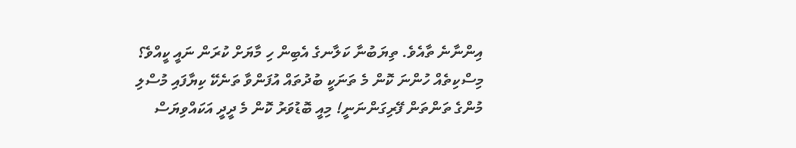އިންނާނެ ތާއެވެ. ތިޔަބުނާ ކަލާނގެ އެބިން ހި މާޔަށް ކުރަން ނައީ ކީއްވެ؟ މިސްކިތެއް ހުންނަ ކޮން މެ ތަނަކީ ބުދުތައް އުފަންވާ ތަނެކޭ ކިޔާފައި މުސްލި މުންގެ ތަންތަން ފޭރިގަންނަނީ! މިއީ ބޮޑުވަރު ކޮން މެ ދީދީ އަކައްވިޔަސް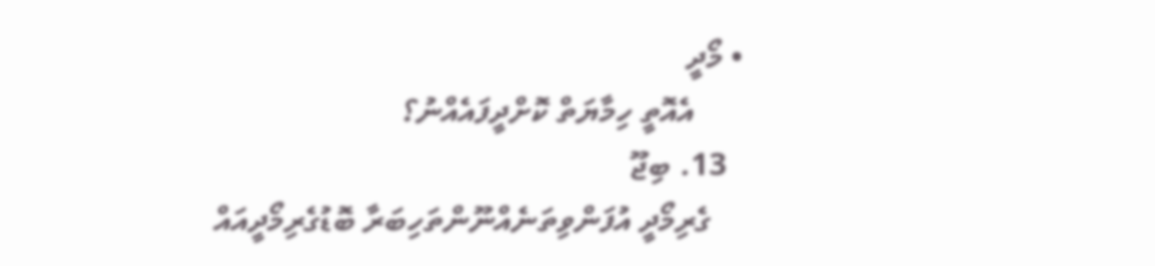• މޯދީ
      އެއޮތީ ހިމާޔަތް ކޮށްދީފައެއްނު؟
  13. ބިޖޫ
    ގެރިމޯދީ އުފަންވިތަނެއްނޫންތަހިބަރާ ބޮޑުގެރިމޯދީއައް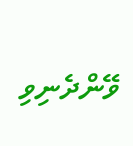ވޭންދެނިވި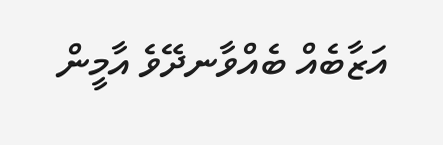އަޒާބެއް ބެއްވާނދޭވެ އާމީން